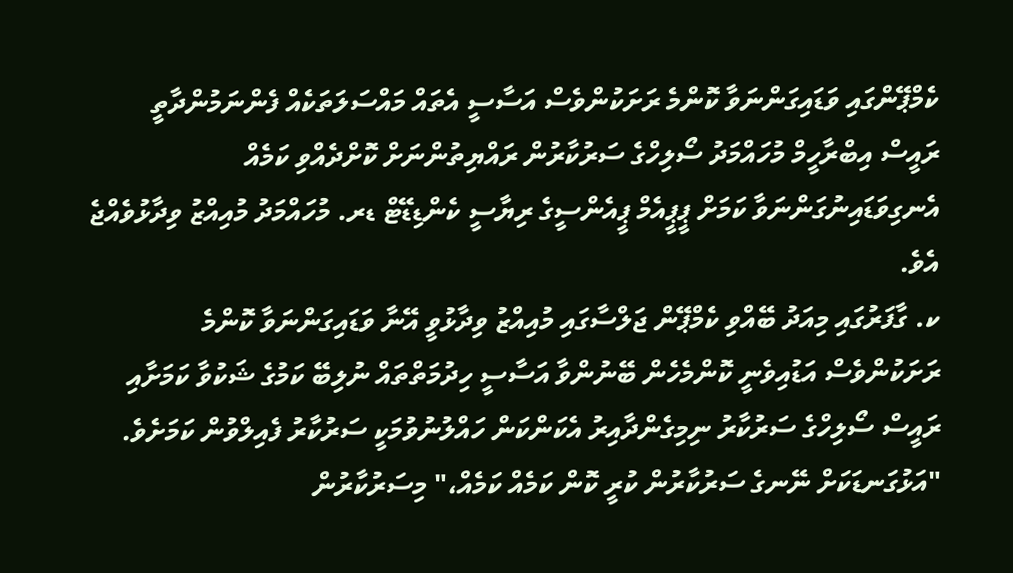ކެމްޕޭންގައި ވަޑައިގަންނަވާ ކޮންމެ ރަށަކުންވެސް އަސާސީ އެތައް މައްސަލަތަކެއް ފެންނަމުންދާތީ ރައީސް އިބްރާހީމް މުހައްމަދު ސޯލިހްގެ ސަރުކާރުން ރައްޔިތުންނަށް ކޮށްދެއްވި ކަމެއް އެނގިވަޑައިނުގަންނަވާ ކަމަށް ޕީޕީއެމް ޕީއެންސީގެ ރިޔާސީ ކެންޑިޑޭޓް ޑރ. މުހައްމަދު މުއިއްޒު ވިދާޅުވެއްޖެ އެވެ.
ކ. ގާފަރުގައި މިއަދު ބޭއްވި ކެމްޕޭން ޖަލްސާގައި މުއިއްޒު ވިދާޅުވީ އޭނާ ވަޑައިގަންނަވާ ކޮންމެ ރަށަކުންވެސް އަޑުއިވެނީ ކޮންމެހެން ބޭނުންވާ އަސާސީ ހިދުމަތްތައް ނުލިބޭ ކަމުގެ ޝަކުވާ ކަމަށާއި ރައީސް ސޯލިހްގެ ސަރުކާރު ނިމިގެންދާއިރު އެކަންކަން ހައްލުނުވުމަކީ ސަރުކާރު ފެއިލްވުން ކަމަށެވެ.
"އަޅުގަނޑަކަށް ނޭނގެ ސަރުކާރުން ކުރީ ކޮން ކަމެއް ކަމެއް،" މިސަރުކާރުން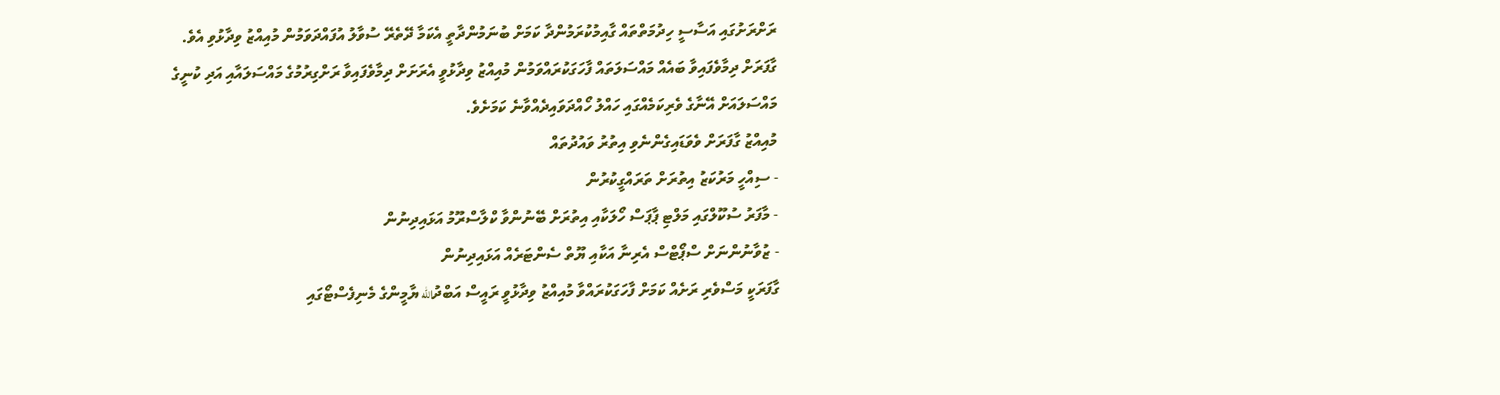ރަށްރަށުގައި އަސާސީ ހިދުމަތްތައް ގާއިމުކުރަމުންދާ ކަމަށް ބުނަމުންދާތީ އެކަމާ ދޭތެރޭ ސުވާލު އުފައްދަވަމުން މުއިއްޒު ވިދާޅުވި އެވެ.
ގާފަރަށް ދިމާވެފައިވާ ބައެއް މައްސަލަތައް ފާހަގަކުރައްވަމުން މުއިއްޒު ވިދާޅުވީ އެރަށަށް ދިމާވެފައިވާ ރަށްގިރުމުގެ މައްސަލައާއި އަދި ކުނީގެ މައްސަލައަށް އޭނާގެ ވެރިކަމެއްގައި ހައްލު ހޯއްދަވައިދެއްވާނެ ކަމަށެވެ.
މުއިއްޒު ގާފަރަށް ވެވަޑައިގެންނެވި އިތުރު ވައުދުތައް
- ސިއްހީ މަރުކަޒު އިތުރަށް ތަރައްގީކުރުން
- މާފަރު ސުކޫލްގައި މަލްޓި ޕާޕަސް ހޯލަކާއި އިތުރަށް ބޭނުންވާ ކްލާސްރޫމު އަޅައިދިނުން
- ޒުވާނުންނަށް ސްޕޯޓްސް އެރިނާ އަކާއި ޔޫތް ސެންޓަރެއް އަޅައިދިނުން
ގާފަރަކީ މަސްވެރި ރަށެއް ކަމަށް ފާހަގަކުރައްވާ މުއިއްޒު ވިދާޅުވީ ރައީސް އަބްދުالله ޔާމީންގެ މެނިފެސްޓޯގައި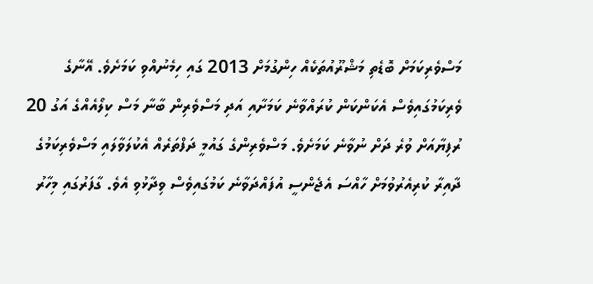މަސްވެރިކަމަށް ބޮޑެތި މަޝްރޫއުތަކެއް ހިންގުމަށް 2013 ގައި ހިމެނުއްވި ކަމަށެވެ. އޭނާގެ ވެރިކަމުގައިވެސް އެކަންކަން ކުރައްވާނެ ކަމަށާއި އަދި މަސްވެރިން ބާނާ މަސް ކިލޯއެއްގެ އަގު 20 ރުފިޔާއަށް ވުރެ ދަށް ނުވާނެ ކަމަށެވެ. މަސްވެރިންގެ ގައުމީ ދަފްތަރެއް އެކުލަވާލައި މަސްވެރިކަމުގެ ދާއިރާ ކުރިއެރުވުމަށް ހާއްސަ އެޖެންސީ އުފައްދަވާނެ ކަމުގައިވެސް ވިދާޅުވި އެވެ. ގާފަރުގައި މިހާރު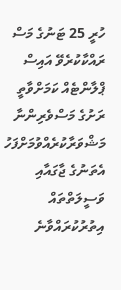ހުރީ 25 ޓަނުގެ މަސް ރައްކާކުރެވޭ އައިސް ޕްލާންޓެއް ކަމަށްވާތީ ރަށުގެ މަސްވެރިންނާ މަޝްވަރާކުރެއްވުމަށްފަހު އެތަނުގެ ޖާގައާއި ވަސީލަތްތައް އިތުރުކުރައްވާނެ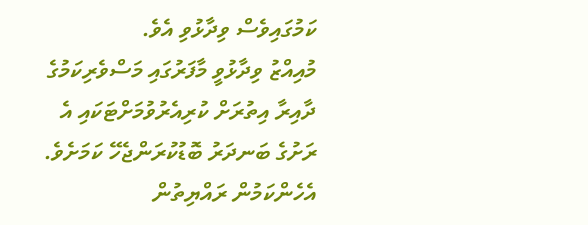ކަމުގައިވެސް ވިދާޅުވި އެވެ.
މުއިއްޒު ވިދާޅުވީ މާފަރުގައި މަސްވެރިކަމުގެ ދާއިރާ އިތުރަށް ކުރިއެރުވުމަށްޓަކައި އެ ރަށުގެ ބަނދަރު ބޮޑުކުރަންޖެހޭ ކަމަށެވެ. އެހެންކަމުން ރައްޔިތުން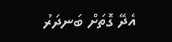އެދޭ ގޮތަށް ބަނދަރު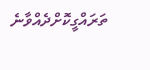ތަރައްގީކޮށްދެއްވާނެ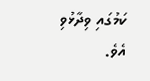ކަމުގައި ވިދާޅުވި އެވެ.